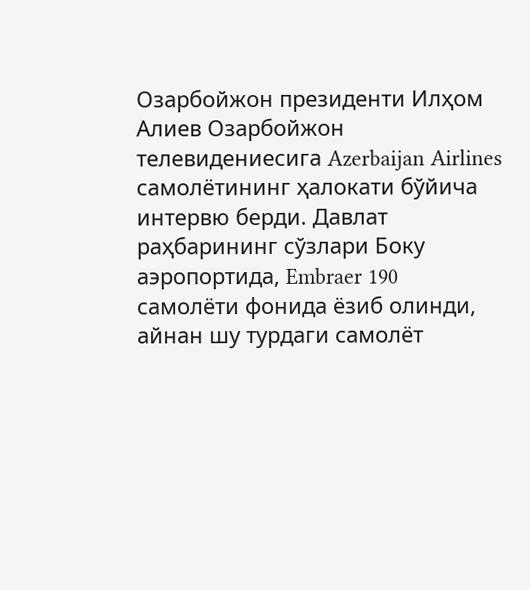Озарбойжон президенти Илҳом Алиев Озарбойжон телевидениесига Azerbaijan Airlines самолётининг ҳалокати бўйича интервю берди. Давлат раҳбарининг сўзлари Боку аэропортида, Embraer 190 самолёти фонида ёзиб олинди, айнан шу турдаги самолёт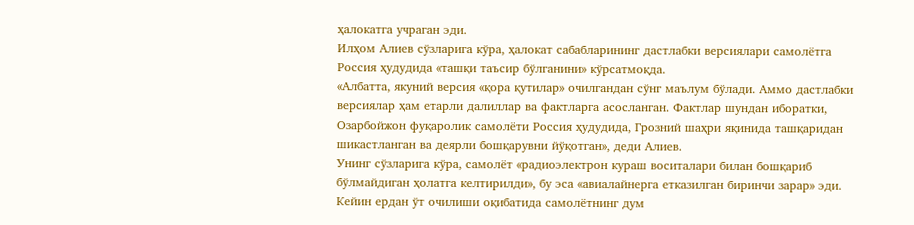ҳалокатга учраган эди.
Илҳом Алиев сўзларига кўра, ҳалокат сабабларининг дастлабки версиялари самолётга Россия ҳудудида «ташқи таъсир бўлганини» кўрсатмоқда.
«Албатта, якуний версия «қора қутилар» очилгандан сўнг маълум бўлади. Аммо дастлабки версиялар ҳам етарли далиллар ва фактларга асосланган. Фактлар шундан иборатки, Озарбойжон фуқаролик самолёти Россия ҳудудида, Грозний шаҳри яқинида ташқаридан шикастланган ва деярли бошқарувни йўқотган», деди Алиев.
Унинг сўзларига кўра, самолёт «радиоэлектрон кураш воситалари билан бошқариб бўлмайдиган ҳолатга келтирилди», бу эса «авиалайнерга етказилган биринчи зарар» эди. Кейин ердан ўт очилиши оқибатида самолётнинг дум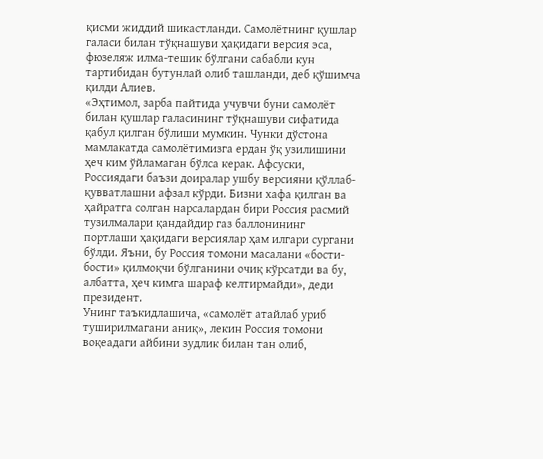қисми жиддий шикастланди. Самолётнинг қушлар галаси билан тўқнашуви ҳақидаги версия эса, фюзеляж илма-тешик бўлгани сабабли кун тартибидан бутунлай олиб ташланди, деб қўшимча қилди Алиев.
«Эҳтимол, зарба пайтида учувчи буни самолёт билан қушлар галасининг тўқнашуви сифатида қабул қилган бўлиши мумкин. Чунки дўстона мамлакатда самолётимизга ердан ўқ узилишини ҳеч ким ўйламаган бўлса керак. Афсуски, Россиядаги баъзи доиралар ушбу версияни қўллаб-қувватлашни афзал кўрди. Бизни хафа қилган ва ҳайратга солган нарсалардан бири Россия расмий тузилмалари қандайдир газ баллонининг портлаши ҳақидаги версиялар ҳам илгари сургани бўлди. Яъни, бу Россия томони масалани «бости-бости» қилмоқчи бўлганини очиқ кўрсатди ва бу, албатта, ҳеч кимга шараф келтирмайди», деди президент.
Унинг таъкидлашича, «самолёт атайлаб уриб туширилмагани аниқ», лекин Россия томони воқеадаги айбини зудлик билан тан олиб,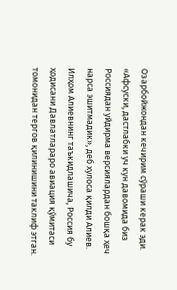Озарбойжондан кечирим сўраши керак эди. «Афсуски, дастлабки уч кун давомида биз Россиядан уйдирма версиялардан бошқа ҳеч нарса эшитмадик», деб хулоса қилди Алиев.
Илҳом Алиевнинг таъкидлашича, Россия бу ҳодисани Давлатлараро авиация қўмитаси томонидан тергов қилинишини таклиф этган.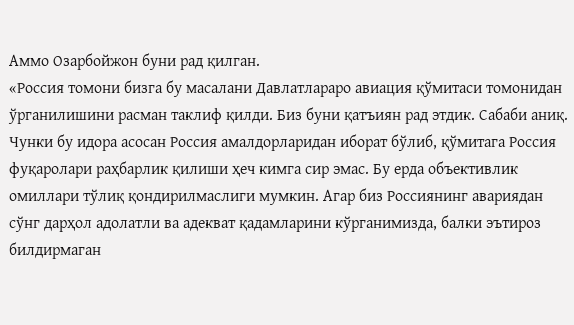Аммо Озарбойжон буни рад қилган.
«Россия томони бизга бу масалани Давлатлараро авиация қўмитаси томонидан ўрганилишини расман таклиф қилди. Биз буни қатъиян рад этдик. Сабаби аниқ. Чунки бу идора асосан Россия амалдорларидан иборат бўлиб, қўмитага Россия фуқаролари раҳбарлик қилиши ҳеч кимга сир эмас. Бу ерда объективлик омиллари тўлиқ қондирилмаслиги мумкин. Агар биз Россиянинг авариядан сўнг дарҳол адолатли ва адекват қадамларини кўрганимизда, балки эътироз билдирмаган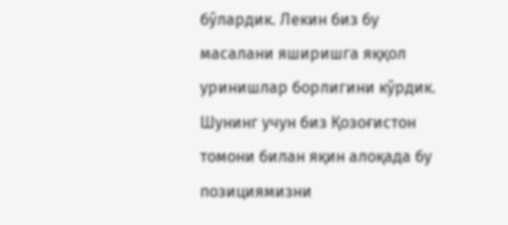бўлардик. Лекин биз бу масалани яширишга яққол уринишлар борлигини кўрдик. Шунинг учун биз Қозоғистон томони билан яқин алоқада бу позициямизни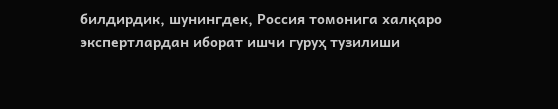билдирдик, шунингдек, Россия томонига халқаро экспертлардан иборат ишчи гуруҳ тузилиши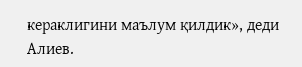кераклигини маълум қилдик», деди Алиев.